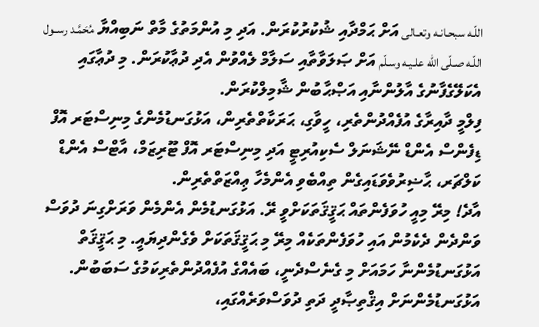اللّـه سبحـانـه وتعـالى އަށް ޙަމްދާއި ޝުކުރުކުރަން. އަދި މި އުންމަތުގެ މާތް ނަބިއްޔާ مُحَمَّـد رســول اللّـه صـلّى الله علـيـه وسـلّم އަށް ޞަލަވާތާއި ސަލާމް ލެއްވުން އެދި ދުޢާކުރަން. މި ދުޢާގައި އެކަލޭގެފާނުގެ އާލުންނާއި އަޞްޙާބުން ޝާމިލްކުރަން.
ފިލްމީ ދާއިރާގެ އުފެއްދުންތެރި، ހީވާގި، ޙަރަކާތްތެރިން، އަޅުގަނޑުމެންގެ މިނިސްޓަރ އޮފް ޑިފެންސް އެންޑް ނޭޝަނަލް ސެކިއުރިޓީ އަދި މިނިސްޓަރ އޮފް ޓޫރިޒަމް، އާޓްސް އެންޑް ކަލްޗަރ، ޙާޟިރުވެވަޑައިގެން ތިއްބެވި އެންމެހާ ޢިއްޒަތްތެރިން.
އާދެ! މިރޭ މިއީ ހުވަފެންތައް ޙަޤީޤަތަކަށްވީ ރޭ. އަޅުގަނޑުމެން އެންމެން ވަރަށްގިނަ ދުވަސް ވަންދެން ދެކެމުން އައި ހުވަފެންތަކެއް މިރޭ މި ޙަޤީޤަތަކަށް ވެގެންދިޔައީ. މި ޙަޤީޤަތް އަޅުގަނޑުމެންނާ ހަމައަށް މި ގެނެސްދެނީ، ބައެއްގެ އުފެއްދުންތެރިކަމުގެ ސަބަބުން. އަޅުގަނޑުމެންނަށް އިޤްތިޞާދީ ދަތި ދުވަސްވަރެއްގައި،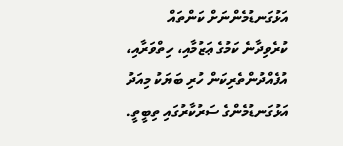އަޅުގަނޑުމެންނަށް ކަންތައް ކުރެވިދާނެ ކަމުގެ ޢަޒުމާއި، ހިތްވަރާއި، އުފެއްދުންތެރިކަން ހުރި ބަޔަކު މިއަދު އަޅުގަނޑުމެންގެ ސަރުކާރުގައި ތިބީތީ.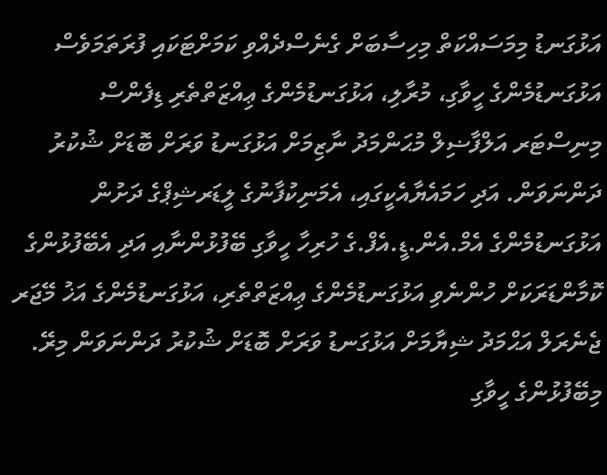އަޅުގަނޑު މިމަސައްކަތް މިހިސާބަށް ގެނެސްދެއްވި ކަމަށްޓަކައި ފުރަތަމަވެސް އަޅުގަނޑުމެންގެ ހީވާގި، މުރާލި، އަޅުގަނޑުމެންގެ ޢިއްޒަތްތެރި ޑިފެންސް މިނިސްޓަރ އަލްފާޟިލް މުޙަންމަދު ނާޒިމަށް އަޅުގަނޑު ވަރަށް ބޮޑަށް ޝުކުރު ދަންނަވަން. އަދި ހަމައެޔާއެކީގައި، އެމަނިކުފާނުގެ ލީޑަރޝިޕްގެ ދަށުން އަޅުގަނޑުމެންގެ އެމް.އެން.ޑީ.އެފް.ގެ ހުރިހާ ހީވާގި ބޭފުޅުންނާއި އަދި އެބޭފުޅުންގެ ކޮމާންޑަރަކަށް ހުންނެވި އަޅުގަނޑުމެންގެ ޢިއްޒަތްތެރި، އަޅުގަނޑުމެންގެ އަޚު މޭޖަރ ޖެނެރަލް އަޙްމަދު ޝިޔާމަށް އަޅުގަނޑު ވަރަށް ބޮޑަށް ޝުކުރު ދަންނަވަން މިރޭ. މިބޭފުޅުންގެ ހީވާގި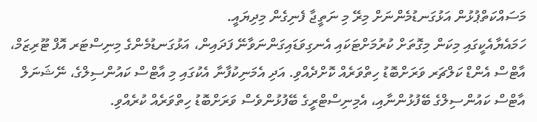މަސައްކަތްޕުޅުން އަޅުގަނޑުމެންނަށް މިރޭ މި ނަތީޖާ ފެނިގެން މިދިޔައީ.
ހަމައެޔާއެކީގައި މިކަން މިގޮތަށް ކުރުމަށްޓަކައި އެނގިވަޑައިގަންނަވާނޭ ފަދައިން، އަޅުގަނޑުމެންގެ މިނިސްޓަރ އޮފް ޓޫރިޒަމް، އާޓްސް އެންޑް ކަލްޗަރ ވަރަށްބޮޑު ހިތްވަރެއް ކޮށްދެއްވި. އަދި އެމަނިކުފާނާ އެކުގައި މި އާޓްސް ކައުންސިލްގެ، ނޭޝަނަލް އާޓްސް ކައުންސިލްގެ ބޭފުޅުންނާއި، އެމިނިސްޓްރީގެ ބޭފުޅުންވެސް ވަރަށްބޮޑު ހިތްވަރެއް ކުރެއްވި.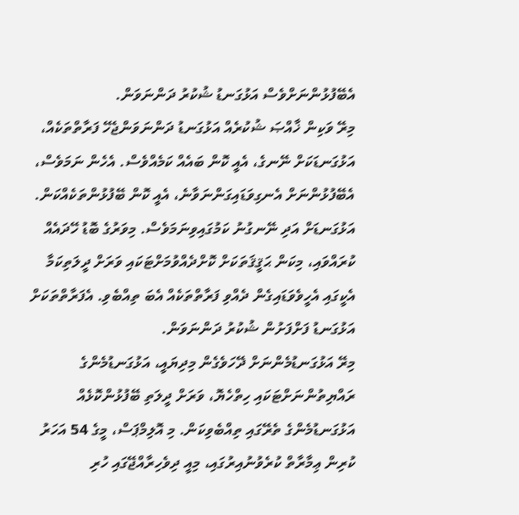އެބޭފުޅުންނަށްވެސް އަޅުގަނޑު ޝުކުރު ދަންނަވަން.
މިރޭ ވަކިން ޚާއްޞަ ޝުކުރެއް އަޅުގަނޑު ދަންނަވަންޖެހޭ ފަރާތްތަކެއް، އަޅުގަނޑަކަށް ނޭނގެ، އެއީ ކޮން ބައެއް ކަމެއްވެސް. އެހެން ނަމަވެސް، އެބޭފުޅުންނަށް އެނގިވަޑައިގަންނަވާނެ، އެއީ ކޮން ބޭފުޅުންތަކެއްކަން. އަޅުގަނޑަށް އަދި ނޭނގުނު ކަމުގައިވިނަމަވެސް. މިވަރުގެ ބޮޑު ހޭދައެއް ކުރައްވައި، މިކަން ޙަޤީޤަތަކަށް ކޮށްދެއްވުމަށްޓަކައި ވަރަށް ދީލަތިކަމާ އެކީގައި އެހީވެވަޑައިގެން ދެއްވި ފަރާތްތަކެއް އެބަ ތިއްބެވި. އެފަރާތްތަކަށް އަޅުގަނޑު ފަށްފަށުން ޝުކުރު ދަންނަވަން.
މިރޭ އަޅުގަނޑުމެންނަށް ދޭހަވެގެން މިދިޔައީ، އަޅުގަނޑުމެންގެ ރައްޔިތުންނަށްޓަކައި ހިތްހެޔޮ، ވަރަށް ދީލަތި ބޭފުޅުންކޮޅެއް އަޅުގަނޑުމެންގެ ތެރޭގައި ތިއްބެވިކަން. މި އޮލިމްޕަސް، މީގެ 54 އަހަރު ކުރިން ޢިމާރާތް ކުރެވުނުއިރުގައި، މިއީ ދިވެހިރާއްޖޭގައި ހުރި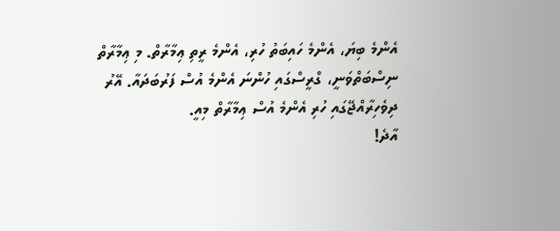އެންމެ ބިޔަ، އެންމެ ހައިބަތު ހުރި، އެންމެ ރީތި ޢިމާރާތް. މި ޢިމާރާތް ނިސްބަތްވަނީ، ގްރީސްގައި ހުންނަ އެންމެ އުސް ފަރުބަދައާ. އޭރު ދިވެހިރާއްޖޭގައި ހުރި އެންމެ އުސް ޢިމާރާތް މިއީ.
އާދެ!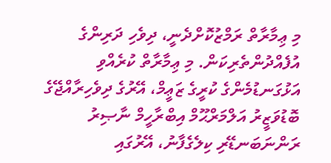މި ޢިމާރާތް ރަމްޒުކޮށްދެނީ، ދިވެހި ދަރިންގެ އުފެއްދުންތެރިކަން. މި ޢިމާރާތް ކުރެއްވި އަޅުގަނޑުމެންގެ ކުރީގެ ޒަޢީމް، އޭރުގެ ދިވެހިރާއްޖޭގެ ބޮޑުވަޒީރު އަލްމަރްޙޫމް އިބްރާހީމް ނާޞިރު ރަންނަބަނޑޭރި ކިލެގެފާނު، އޭރުގައި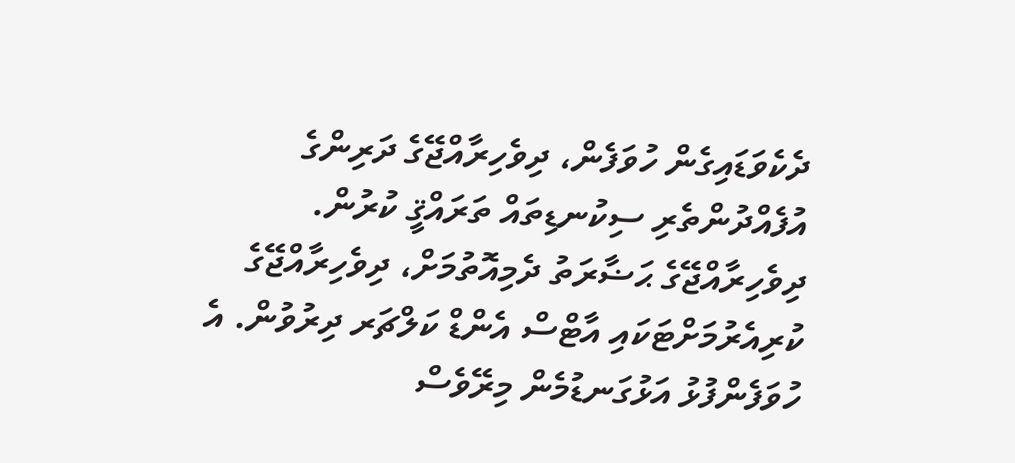ދެކެވަޑައިގެން ހުވަފެން، ދިވެހިރާއްޖޭގެ ދަރިންގެ އުފެއްދުންތެރި ސިކުނޑިތައް ތަރައްޤީ ކުރުން. ދިވެހިރާއްޖޭގެ ޙަޟާރަތު ދެމިއޮތުމަށް، ދިވެހިރާއްޖޭގެ ކުރިއެރުމަށްޓަކައި އާޓްސް އެންޑް ކަލްޗަރ ދިރުވުން. އެ ހުވަފެންފުޅު އަޅުގަނޑުމެން މިރޭވެސް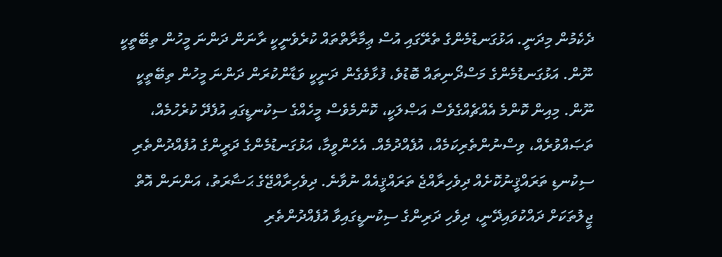ދެކެމުން މިދަނީ. އަޅުގަނޑުމެންގެ ތެރޭގައި އުސް ޢިމާރާތްތައް ކުރެވެނީކީ ރާނަން ދަންނަ މީހުން ތިބޭތީކީ ނޫން. އަޅުގަނޑުމެންގެ މަސްދޯނިތައް ބޮޑުވެ، ފުޅާވެގެން ދަނީކީ ވަޑާންކުރަން ދަންނަ މީހުން ތިބޭތީކީ ނޫން. މިއިން ކޮންމެ އެއްޗެއްގެވެސް އަޞްލަކީ، ކޮންމެވެސް މީހެއްގެ ސިކުނޑީގައި އުފެދޭ ކުރެހުމެއް، ތަޞައްވުރެއް، ވިސްނުންތެރިކަމެއް، އުފެއްދުމެއް. އެހެންވީމާ، އަޅުގަނޑުމެންގެ ދަރީންގެ އުފެއްދުންތެރި ސިކުނޑި ތަރައްޤީނުކޮށެއް ދިވެހިރާއްޖެ ތަރައްޤީއެއް ނުވާނެ. ދިވެހިރާއްޖޭގެ ޙަޟާރަތު، އަންނަން އޮތް ޖީލުތަކަށް ދައްކުވައިދޭނީ، ދިވެހި ދަރިންގެ ސިކުނޑީގައިވާ އުފެއްދުންތެރި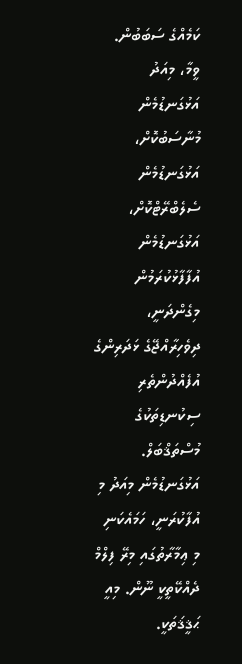ކަމެއްގެ ސަބަބުން.
ވީމާ، މިއަދު އަޅުގަނޑުމެން މުނާސަބުކޮށް، އަޅުގަނޑުމެން ސެލެބްރޭޓްކޮށް، އަޅުގަނޑުމެން އުފާފާޅުކުރަމުން މިގެންދަނީ، ދިވެހިރާއްޖޭގެ ޅަދަރިންގެ އުފެއްދުންތެރި ސިކުނޑިތަކުގެ މުސްތަޤްބަލް. އަޅުގަނޑުމެން މިއަދު މި އުފާކުރަނީ، ހަމައެކަނި މި ޢިމާރާތުގައި މިރޭ ފިލްމް ދެއްކޭތީކީ ނޫން. މިއީ ޙަޤީޤަތަކީ.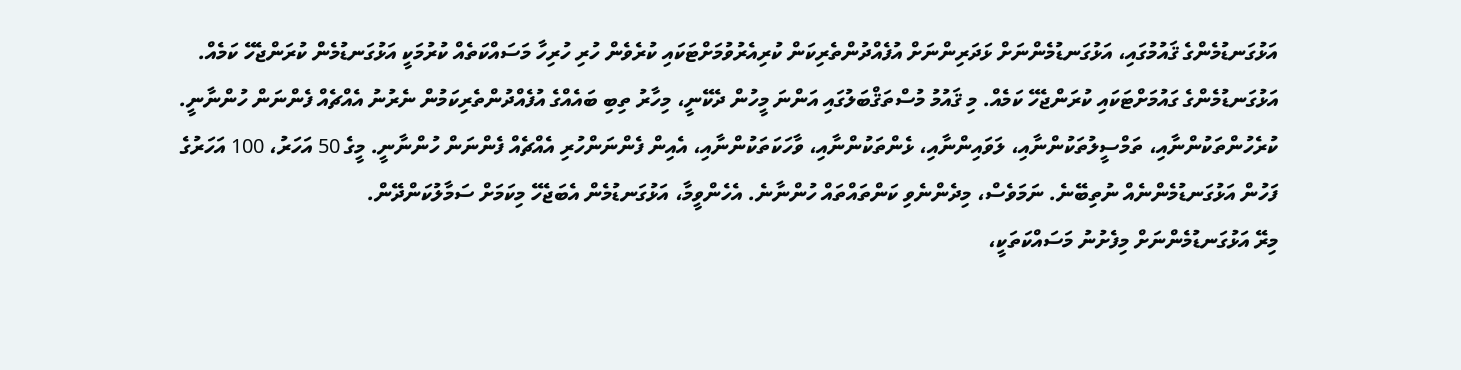އަޅުގަނޑުމެންގެ ޤައުމުގައި، އަޅުގަނޑުމެންނަށް ޅަދަރިންނަށް އުފެއްދުންތެރިކަން ކުރިއެރުވުމަށްޓަކައި ކުރެވެން ހުރި ހުރިހާ މަސައްކަތެއް ކުރުމަކީ އަޅުގަނޑުމެން ކުރަންޖެހޭ ކަމެއް. އަޅުގަނޑުމެންގެ ގައުމަށްޓަކައި ކުރަންޖެހޭ ކަމެއް. މި ޤައުމު މުސްތަޤްބަލުގައި އަންނަ މީހުން ދެކޭނީ، މިހާރު ތިބި ބައެއްގެ އުފެއްދުންތެރިކަމުން ނެރުނު އެއްޗެއް ފެންނަން ހުންނާނީ. ކުރެހުންތަކުންނާއި، ތަމްސީލުތަކުންނާއި، ލަވައިންނާއި، ޅެންތަކުންނާއި، ވާހަކަތަކުންނާއި، އެއިން ފެންނަންހުރި އެއްޗެއް ފެންނަން ހުންނާނީ. މީގެ 50 އަހަރު، 100 އަހަރުގެ ފަހުން އަޅުގަނޑުމެންނެއް ނުތިބޭނެ. ނަމަވެސް، މިދެންނެވި ކަންތައްތައް ހުންނާނެ. އެހެންވީމާ، އަޅުގަނޑުމެން އެބަޖެހޭ މިކަމަށް ސަމާލުކަންދޭން.
މިރޭ އަޅުގަނޑުމެންނަށް މިފެށުނު މަސައްކަތަކީ،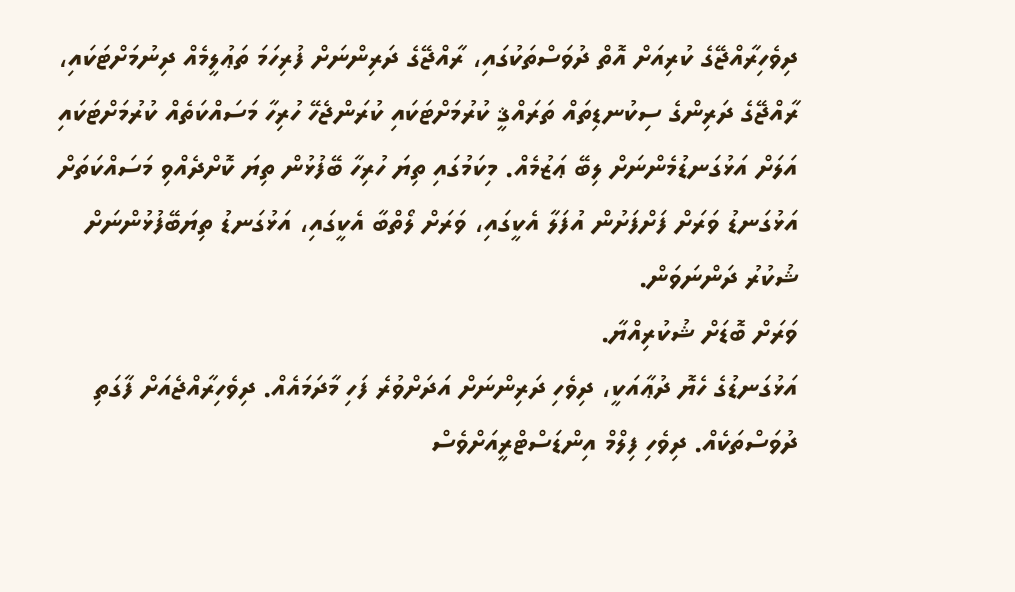ދިވެހިރާއްޖޭގެ ކުރިއަށް އޮތް ދުވަސްތަކުގައި، ރާއްޖޭގެ ދަރިންނަށް ފުރިހަމަ ތަޢުލީމެއް ދިނުމަށްޓަކައި، ރާއްޖޭގެ ދަރިންގެ ސިކުނޑިތައް ތަރައްޤީ ކުރުމަށްޓަކައި ކުރަންޖެހޭ ހުރިހާ މަސައްކަތެއް ކުރުމަށްޓަކައި އަލަށް އަޅުގަނޑުމެންނަށް ލިބޭ ޢަޒުމެއް. މިކަމުގައި ތިޔަ ހުރިހާ ބޭފުޅުން ތިޔަ ކޮށްދެއްވި މަސައްކަތަށް އަޅުގަނޑު ވަރަށް ފަށްފަށުން އުފަލާ އެކީގައި، ވަރަށް ލޯތްބާ އެކީގައި، އަޅުގަނޑު ތިޔަބޭފުޅުންނަށް ޝުކުރު ދަންނަވަން.
ވަރަށް ބޮޑަށް ޝުކުރިއްޔާ.
އަޅުގަނޑުގެ ހެޔޮ ދުޢާއަކީ، ދިވެހި ދަރިންނަށް އަދަށްވުރެ ފަހި މާދަމައެއް. ދިވެހިރާއްޖެއަށް ފާގަތި ދުވަސްތަކެއް. ދިވެހި ފިލްމް އިންޑަސްޓްރީއަށްވެސް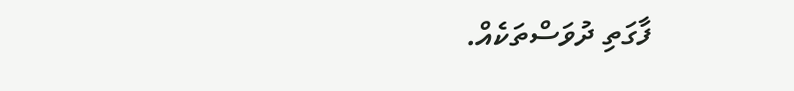ފާގަތި ދުވަސްތަކެއް.